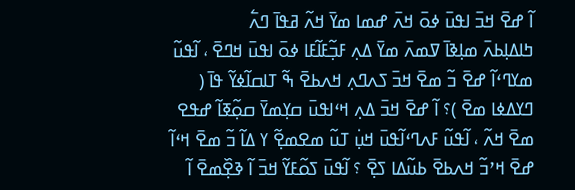ߊ߬ ߝߐ߫ ߞߏ߫ ߊߟߎ߫ ߦߋ߫ ߞߍ߫ ߝߘߊ ߘߌ߫ ߞߍ߬ ߥߟߊ߫ ߣߍ߱
ߤߊߡߊ߲ߕߍ߫ ߘߊ߲ߢߊ߫ ߜߘߍ߫ ߘߌ߫ ߡߍ߲ ߓߏ߲߬ߓߊ߬ߓߊ ߦߋ߫ ߊߟߎ߫ ߞߣߐ߫ ، ߊ߬ߟߎ߬ ߘߌߣߵߊ߬ ߝߐ߫ ߏ߬ ߘߐ߫ ߞߏ߫ ߖߍߣߍ߲ ߞߍߕߐ߫ ߒ߬ ߠߊߛߊ߬ߦߌ߬ ߟߊ߫ ( ߣߌߡߦߊ ߘߐ߫ )؟ ߊ߬ ߝߐ߫ ߞߏ߫ ߡߍ߲ ߞߵߊߟߎ߫ ߛߌ߲ߘߌ߫ ߛߋ߲߬ߧߊ߬ ߝߟߐ ߘߐ߫ ߞߍ߬ ، ߊ߬ߟߎ߬ ߓߍߣߵߊ߬ߟߎ߫ ߞߎ߲߭ ߠߎ߬ ߘߐߘߐ߲߬ ߌ ߡߊ߬ ߏ߬ ߘߐ߫ ߞߵߊ߬ ߝߐ߫ ߞߴߏ߬ ߞߍߕߐ߫ ߕߎ߬ߡߊ ߖߐ߲߫ ؟ ߊ߬ߟߎ߫ ߖߋ߬ߓߌ߬ ߞߏ߫ ߊ߬ ߢߐ߲߰ߘߐ߫ ߊ߬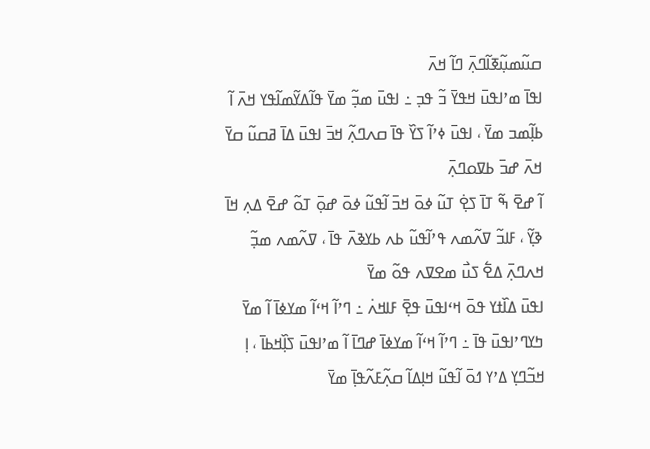ߛߎ߬ߘߎ߲߬ߧߊ߬ߣߍ߲߫ ߣߊ߬ ߞߍ߫
ߊߟߊ߫ ߘߴߊߟߎ߫ ߞߟߌ߫ ߏ߬ ߟߏ߲ ߸ ߊߟߎ߫ ߘߏ߲߬ ߘߌ߫ ߟߊ߬ߡߌ߬ߘߊ߬ߟߌ ߞߍ߫ ߊ߬ ߕߊ߲߬ߘߏ ߘߌ߫ ، ߊߟߎ߫ ߦߴߊ߬ ߖߌ߰ ߟߊ߫ ߛߍߣߍ߲߬ ߞߏ߫ ߊߟߎ߫ ߡߊ߫ ߥߛߎ߬ ߛߌ߫ ߞߍ߫ ߝߏ߫ ߕߜߋߣߍ߲߫
ߊ߬ ߝߐ߫ ߒ߬ ߠߊ߫ ߖߐ߲߭ ߠߎ߬ ߦߋ߫ ߞߏ߫ ߊ߬ߟߎ߬ ߦߋ߫ ߝߋ߲߫ ߠߋ߬ ߝߐ߫ ߡߍ߲ ߞߊ߫ ߢߌ߲߬ ، ߓߊߏ߬ ߜߍ߬ߘߍ ߟߴߊ߬ߟߎ߬ ߕߍ ߕߌߢߍ߫ ߟߊ߫ ، ߜߍ߬ߘߍ ߘߏ߲߬ ߞߍߣߍ߲߫ ߡߐ߱ ߖߎ߯ ߘߐߜߍ ߟߋ߬ ߘߌ߫
ߊߟߎ߫ ߡߊ߰ߙߌ ߟߋ߫ ߞߵߊߟߎ߫ ߟߐ߲߫ ߓߊߞߍ߭ ߸ ߣߴߊ߬ ߞߵߊ߬ ߘߌߦߊ߫ ߊ߬ ߘߌ߫ ߤߌߣߴߊߟߎ߫ ߟߊ߫ ߸ ߣߴߊ߬ ߞߵߊ߬ ߘߌߦߊ߫ ߝߣߊ߫ ߊ߬ ߘߴߊߟߎ߫ ߖߊ߲߰ߞߕߊ߫ ، ߊ߲ ߞߏ߬ߣߌ߲ ߡߴߌ ߗߋ߫ ߊ߬ߟߎ߬ ߞߊ߲ߡߊ߬ ߛߍ߲߬ߓߍ߬ߟߊ߲߫ ߘߌ߫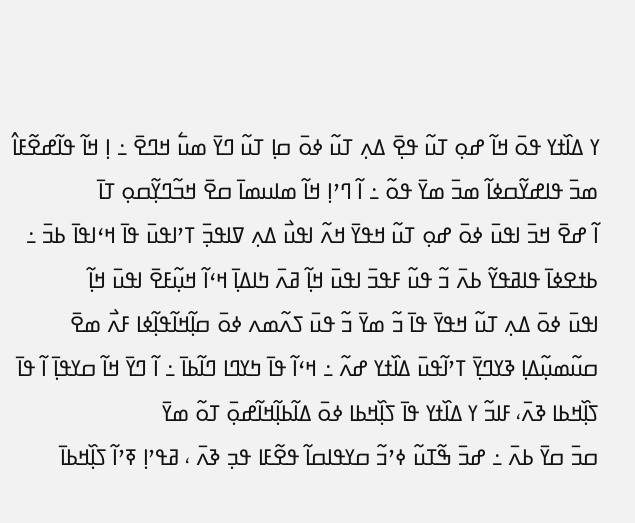ߌ ߡߊ߰ߙߌ ߟߋ߫ ߞߊ߬ ߝߋ߲ ߠߎ߬ ߟߐ߲߫ ߡߍ߲ ߠߎ߬ ߦߋ߫ ߛߊ߲ ߠߎ߬ ߣߌ߫ ߘߎ߱ ߞߣߐ߫ ߸ ߊ߲ ߞߊ߬ ߟߊ߬ߝߐ߬ߓߊ߮ ߘߏ߫ ߟߊߝߌ߬ߛߦߊ߬ ߘߏ߫ ߘߌ߫ ߟߋ߬ ߸ ߊ߬ ߣߴߊ߲ ߞߊ߬ ߘߊߎߘߊ߫ ߛߐ߫ ߞߏ߬ߣߌ߲߬ߛߋ߲ ߠߊ߫
ߊ߬ ߝߐ߫ ߞߏ߫ ߊߟߎ߫ ߦߋ߫ ߝߋ߲ ߠߎ߬ ߞߟߌ߫ ߞߍ߬ ߊߟߎ߯ ߡߍ߲ ߜߊߟߏ߲߫ ߠߴߊߟߎ߫ ߟߊ߫ ߞߵߊߟߊ߫ ߕߏ߫ ߸ ߕߙߐߦߊ߫ ߟߊߥߟߌ߬ ߕߍ߫ ߏ߬ ߟߎ߬ ߓߟߏ߫ ߊߟߎ߫ ߞߊ߲߬ ߥߍ߫ ߤߊߡߊ߲߫ ߞߵߊ߬ ߞߎ߲߬ߓߐ߫ ߊߟߎ߫ ߞߊ߲߬
ߊߟߎ߫ ߦߋ߫ ߡߍ߲ ߠߎ߬ ߞߟߌ߫ ߟߊ߫ ߏ߬ ߘߌ߫ ߏ߬ ߟߎ߫ ߖߍ߬ߘߍ ߦߋ߫ ߛߊ߲߬ߞߊ߬ߟߊ߲߬ߦߊ ߓߍ߯ ߘߐ߫ ߛߎ߬ߘߎ߲߬ߡߊ߲ ߢߌߣߌ߲߫ ߠߴߊ߬ߟߎ߫ ߡߊ߰ߙߌ ߝߍ߬ ߸ ߞߵߊ߬ ߟߊ߫ ߤߌߣߊ ߣߊ߬ߕߊ߫ ߸ ߊ߬ ߣߌ߫ ߞߊ߬ ߛߌߟߊ߲߫ ߊ߬ ߟߊ߫ ߖߊ߲߰ߞߕߊ ߢߍ߫، ߓߊߏ߬ ߌ ߡߊ߰ߙߌ ߟߊ߫ ߖߊ߲߰ߞߕߊ ߦߋ߫ ߡߊ߬ߕߊ߲߬ߞߊ߬ߝߋ߲߫ ߠߋ߬ ߘߌ߫
ߛߏ߫ ߛߌ߫ ߕߍ߫ ߸ ߝߏ߫ ߒ߬ߠߎ߬ ߦߴߏ߬ ߛߌߟߊߛߊ߬ ߟߐ߬ߓߊ ߟߏ߲ ߢߍ߫ ، ߥߟߴߊ߲ ߧߴߊ߬ ߖߊ߲߰ߞߕߊ߫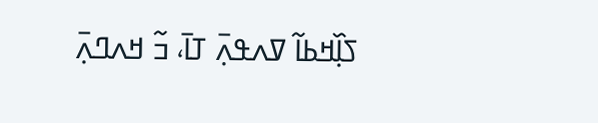ߖߊ߲߰ߞߕߊ߬ ߜߍߟߍ߲߫ ߠߊ߫، ߏ߬ ߞߍߣߍ߲߫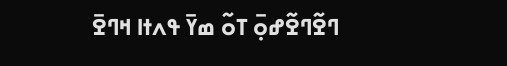ߣߐ߬ߣߐ߬ߝߋ߲߫ ߠߋ߬ ߘߌ߫ ߟߍߙߊ ߞߣߐ߫